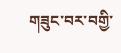གཟུང་བར་བགྱི་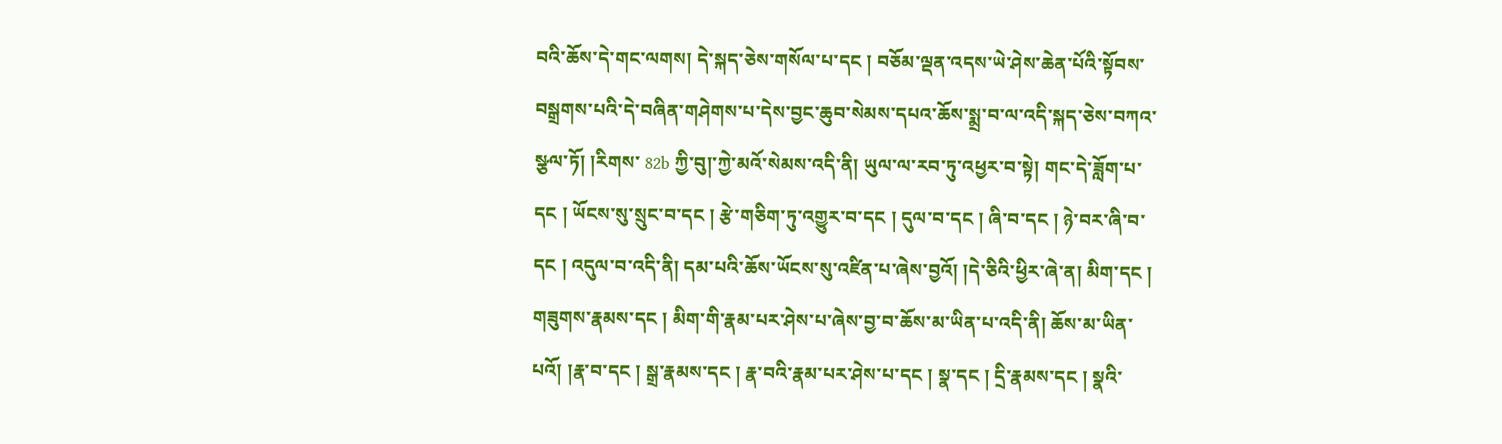བའི་ཆོས་དེ་གང་ལགས། དེ་སྐད་ཅེས་གསོལ་པ་དང ། བཅོམ་ལྡན་འདས་ཡེ་ཤེས་ཆེན་པོའི་སྟོབས་བསྒྲགས་པའི་དེ་བཞིན་གཤེགས་པ་དེས་བྱང་ཆུབ་སེམས་དཔའ་ཆོས་སྨྲ་བ་ལ་འདི་སྐད་ཅེས་བཀའ་སྩལ་ཏོ། །རིགས་ 82b ཀྱི་བུ།་ཀྱེ་མའོ་སེམས་འདི་ནི། ཡུལ་ལ་རབ་ཏུ་འཕྱར་བ་སྟེ། གང་དེ་ཟློག་པ་དང ། ཡོངས་སུ་སྲུང་བ་དང ། རྩེ་གཅིག་ཏུ་འགྱུར་བ་དང ། དུལ་བ་དང ། ཞི་བ་དང ། ཉེ་བར་ཞི་བ་དང ། འདུལ་བ་འདི་ནི། དམ་པའི་ཆོས་ཡོངས་སུ་འཛིན་པ་ཞེས་བྱའོ། །དེ་ཅིའི་ཕྱིར་ཞེ་ན། མིག་དང ། གཟུགས་རྣམས་དང ། མིག་གི་རྣམ་པར་ཤེས་པ་ཞེས་བྱ་བ་ཆོས་མ་ཡིན་པ་འདི་ནི། ཆོས་མ་ཡིན་པའོ། །རྣ་བ་དང ། སྒྲ་རྣམས་དང ། རྣ་བའི་རྣམ་པར་ཤེས་པ་དང ། སྣ་དང ། དྲི་རྣམས་དང ། སྣའི་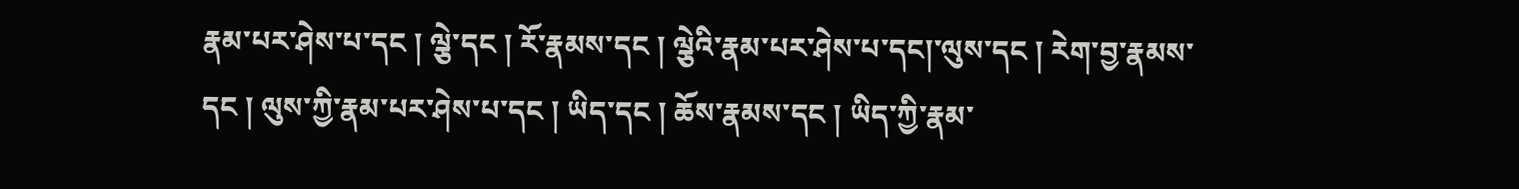རྣམ་པར་ཤེས་པ་དང ། ལྕེ་དང ། རོ་རྣམས་དང ། ལྕེའི་རྣམ་པར་ཤེས་པ་དང།་ལུས་དང ། རེག་བྱ་རྣམས་དང ། ལུས་ཀྱི་རྣམ་པར་ཤེས་པ་དང ། ཡིད་དང ། ཆོས་རྣམས་དང ། ཡིད་ཀྱི་རྣམ་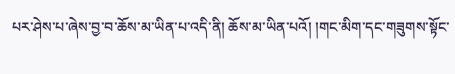པར་ཤེས་པ་ཞེས་བྱ་བ་ཆོས་མ་ཡིན་པ་འདི་ནི། ཆོས་མ་ཡིན་པའོ། །གང་མིག་དང་གཟུགས་སྟོང་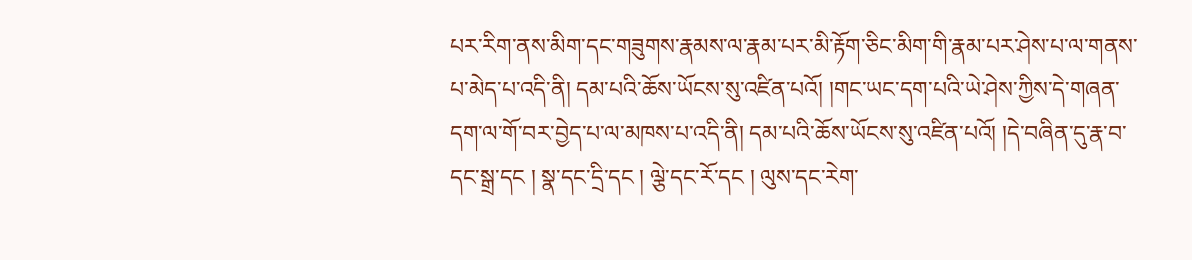པར་རིག་ནས་མིག་དང་གཟུགས་རྣམས་ལ་རྣམ་པར་མི་རྟོག་ཅིང་མིག་གི་རྣམ་པར་ཤེས་པ་ལ་གནས་པ་མེད་པ་འདི་ནི། དམ་པའི་ཆོས་ཡོངས་སུ་འཛིན་པའོ། །གང་ཡང་དག་པའི་ཡེ་ཤེས་ཀྱིས་དེ་གཞན་དག་ལ་གོ་བར་བྱེད་པ་ལ་མཁས་པ་འདི་ནི། དམ་པའི་ཆོས་ཡོངས་སུ་འཛིན་པའོ། །དེ་བཞིན་དུ་རྣ་བ་དང་སྒྲ་དང ། སྣ་དང་དྲི་དང ། ལྕེ་དང་རོ་དང ། ལུས་དང་རེག་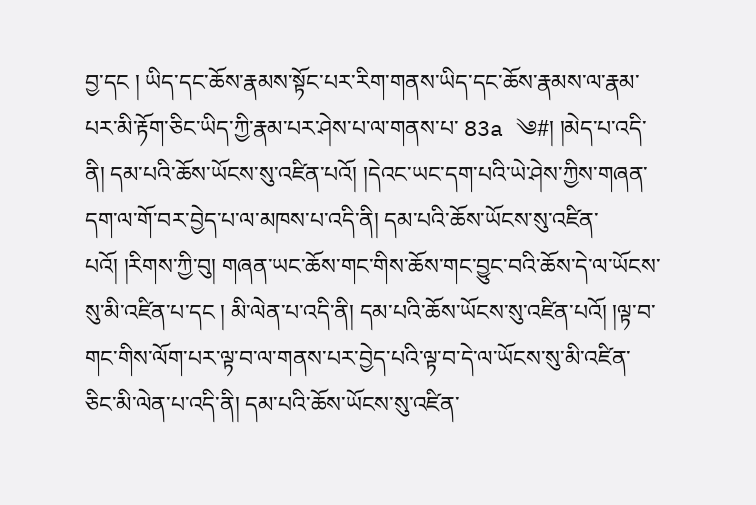བྱ་དང ། ཡིད་དང་ཆོས་རྣམས་སྟོང་པར་རིག་གནས་ཡིད་དང་ཆོས་རྣམས་ལ་རྣམ་པར་མི་རྟོག་ཅིང་ཡིད་ཀྱི་རྣམ་པར་ཤེས་པ་ལ་གནས་པ་ 83a ༄#། །མེད་པ་འདི་ནི། དམ་པའི་ཆོས་ཡོངས་སུ་འཛིན་པའོ། །དེའང་ཡང་དག་པའི་ཡེ་ཤེས་ཀྱིས་གཞན་དག་ལ་གོ་བར་བྱེད་པ་ལ་མཁས་པ་འདི་ནི། དམ་པའི་ཆོས་ཡོངས་སུ་འཛིན་པའོ། །རིགས་ཀྱི་བུ། གཞན་ཡང་ཆོས་གང་གིས་ཆོས་གང་བྱུང་བའི་ཆོས་དེ་ལ་ཡོངས་སུ་མི་འཛིན་པ་དང ། མི་ལེན་པ་འདི་ནི། དམ་པའི་ཆོས་ཡོངས་སུ་འཛིན་པའོ། །ལྟ་བ་གང་གིས་ལོག་པར་ལྟ་བ་ལ་གནས་པར་བྱེད་པའི་ལྟ་བ་དེ་ལ་ཡོངས་སུ་མི་འཛིན་ཅིང་མི་ལེན་པ་འདི་ནི། དམ་པའི་ཆོས་ཡོངས་སུ་འཛིན་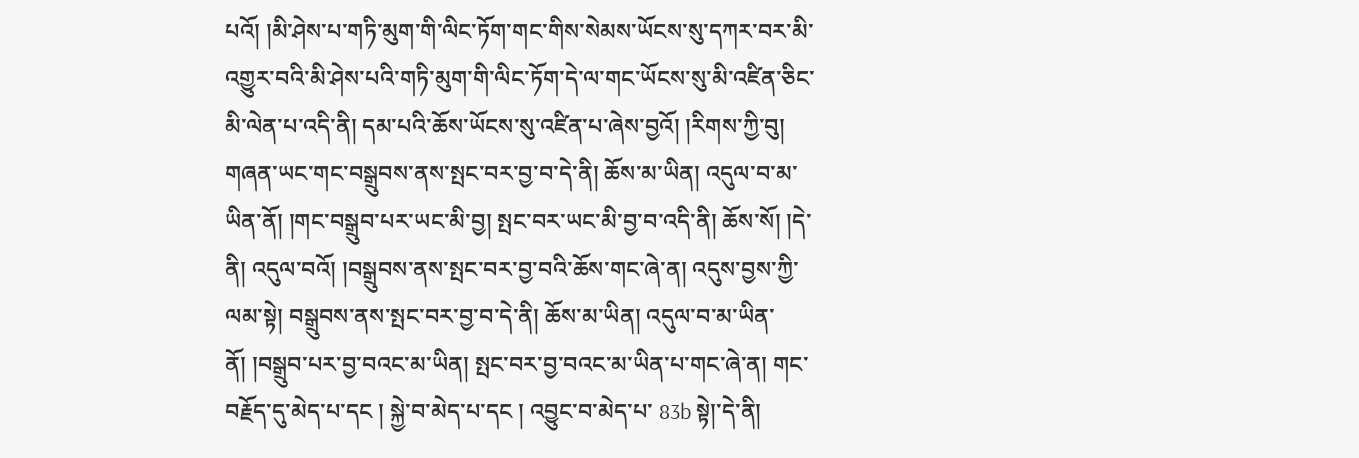པའོ། །མི་ཤེས་པ་གཏི་མུག་གི་ལིང་ཏོག་གང་གིས་སེམས་ཡོངས་སུ་དཀར་བར་མི་འགྱུར་བའི་མི་ཤེས་པའི་གཏི་མུག་གི་ལིང་ཏོག་དེ་ལ་གང་ཡོངས་སུ་མི་འཛིན་ཅིང་མི་ལེན་པ་འདི་ནི། དམ་པའི་ཆོས་ཡོངས་སུ་འཛིན་པ་ཞེས་བྱའོ། །རིགས་ཀྱི་བུ། གཞན་ཡང་གང་བསྒྲུབས་ནས་སྤང་བར་བྱ་བ་དེ་ནི། ཆོས་མ་ཡིན། འདུལ་བ་མ་ཡིན་ནོ། །གང་བསྒྲུབ་པར་ཡང་མི་བྱ། སྤང་བར་ཡང་མི་བྱ་བ་འདི་ནི། ཆོས་སོ། །དེ་ནི། འདུལ་བའོ། །བསྒྲུབས་ནས་སྤང་བར་བྱ་བའི་ཆོས་གང་ཞེ་ན། འདུས་བྱས་ཀྱི་ལམ་སྟེ། བསྒྲུབས་ནས་སྤང་བར་བྱ་བ་དེ་ནི། ཆོས་མ་ཡིན། འདུལ་བ་མ་ཡིན་ནོ། །བསྒྲུབ་པར་བྱ་བའང་མ་ཡིན། སྤང་བར་བྱ་བའང་མ་ཡིན་པ་གང་ཞེ་ན། གང་བརྗོད་དུ་མེད་པ་དང ། སྐྱེ་བ་མེད་པ་དང ། འབྱུང་བ་མེད་པ་ 83b སྟེ།་དེ་ནི།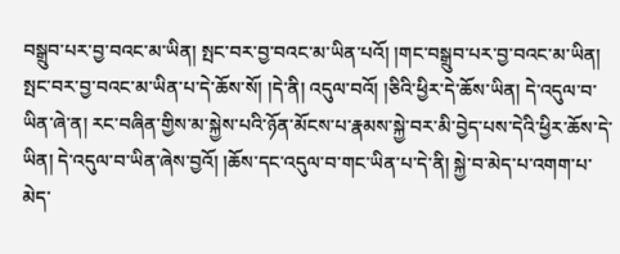བསྒྲུབ་པར་བྱ་བའང་མ་ཡིན། སྤང་བར་བྱ་བའང་མ་ཡིན་པའོ། །གང་བསྒྲུབ་པར་བྱ་བའང་མ་ཡིན། སྤང་བར་བྱ་བའང་མ་ཡིན་པ་དེ་ཆོས་སོ། །དེ་ནི། འདུལ་བའོ། །ཅིའི་ཕྱིར་དེ་ཆོས་ཡིན། དེ་འདུལ་བ་ཡིན་ཞེ་ན། རང་བཞིན་གྱིས་མ་སྐྱེས་པའི་ཉོན་མོངས་པ་རྣམས་སྐྱེ་བར་མི་བྱེད་པས་དེའི་ཕྱིར་ཆོས་དེ་ཡིན། དེ་འདུལ་བ་ཡིན་ཞེས་བྱའོ། །ཆོས་དང་འདུལ་བ་གང་ཡིན་པ་དེ་ནི། སྐྱེ་བ་མེད་པ་འགག་པ་མེད་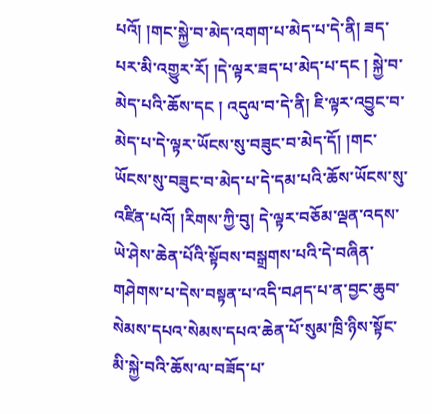པའོ། །གང་སྐྱེ་བ་མེད་འགག་པ་མེད་པ་དེ་ནི། ཟད་པར་མི་འགྱུར་རོ། །དེ་ལྟར་ཟད་པ་མེད་པ་དང ། སྐྱེ་བ་མེད་པའི་ཆོས་དང ། འདུལ་བ་དེ་ནི། ཇི་ལྟར་འབྱུང་བ་མེད་པ་དེ་ལྟར་ཡོངས་སུ་བཟུང་བ་མེད་དོ། །གང་ཡོངས་སུ་བཟུང་བ་མེད་པ་དེ་དམ་པའི་ཆོས་ཡོངས་སུ་འཛིན་པའོ། །རིགས་ཀྱི་བུ། དེ་ལྟར་བཅོམ་ལྡན་འདས་ཡེ་ཤེས་ཆེན་པོའི་སྟོབས་བསྒྲགས་པའི་དེ་བཞིན་གཤེགས་པ་དེས་བསྟན་པ་འདི་བཤད་པ་ན་བྱང་ཆུབ་སེམས་དཔའ་སེམས་དཔའ་ཆེན་པོ་སུམ་ཁྲི་ཉིས་སྟོང་མི་སྐྱེ་བའི་ཆོས་ལ་བཟོད་པ་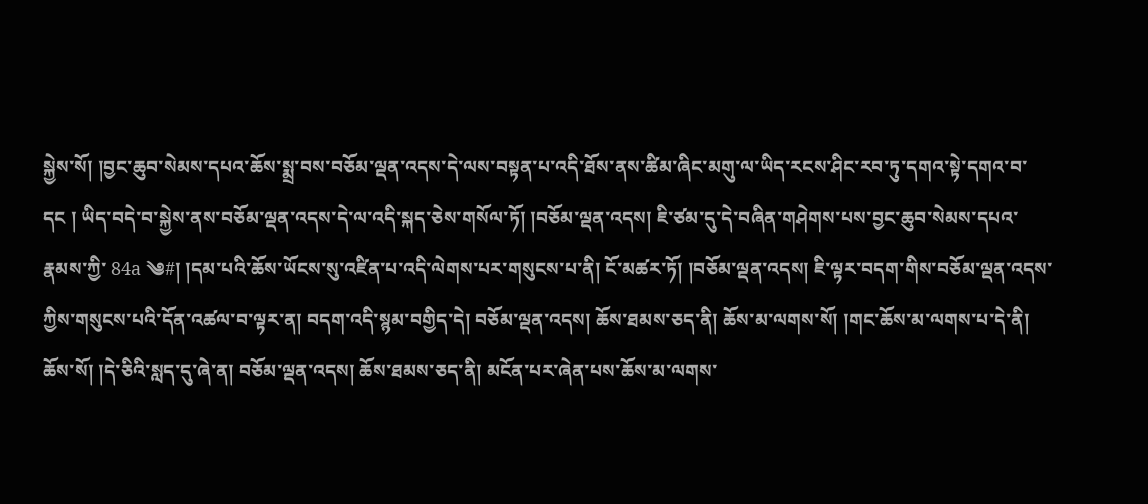སྐྱེས་སོ། །བྱང་ཆུབ་སེམས་དཔའ་ཆོས་སྨྲ་བས་བཅོམ་ལྡན་འདས་དེ་ལས་བསྟན་པ་འདི་ཐོས་ནས་ཚིམ་ཞིང་མགུ་ལ་ཡིད་རངས་ཤིང་རབ་ཏུ་དགའ་སྟེ་དགའ་བ་དང ། ཡིད་བདེ་བ་སྐྱེས་ནས་བཅོམ་ལྡན་འདས་དེ་ལ་འདི་སྐད་ཅེས་གསོལ་ཏོ། །བཅོམ་ལྡན་འདས། ཇི་ཙམ་དུ་དེ་བཞིན་གཤེགས་པས་བྱང་ཆུབ་སེམས་དཔའ་རྣམས་ཀྱི་ 84a ༄#། །དམ་པའི་ཆོས་ཡོངས་སུ་འཛིན་པ་འདི་ལེགས་པར་གསུངས་པ་ནི། ངོ་མཚར་ཏོ། །བཅོམ་ལྡན་འདས། ཇི་ལྟར་བདག་གིས་བཅོམ་ལྡན་འདས་ཀྱིས་གསུངས་པའི་དོན་འཚལ་བ་ལྟར་ན། བདག་འདི་སྙམ་བགྱིད་དེ། བཅོམ་ལྡན་འདས། ཆོས་ཐམས་ཅད་ནི། ཆོས་མ་ལགས་སོ། །གང་ཆོས་མ་ལགས་པ་དེ་ནི། ཆོས་སོ། །དེ་ཅིའི་སླད་དུ་ཞེ་ན། བཅོམ་ལྡན་འདས། ཆོས་ཐམས་ཅད་ནི། མངོན་པར་ཞེན་པས་ཆོས་མ་ལགས་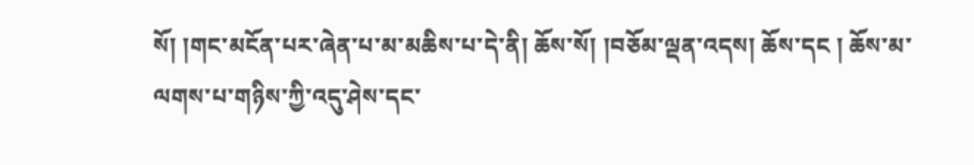སོ། །གང་མངོན་པར་ཞེན་པ་མ་མཆིས་པ་དེ་ནི། ཆོས་སོ། །བཅོམ་ལྡན་འདས། ཆོས་དང ། ཆོས་མ་ལགས་པ་གཉིས་ཀྱི་འདུ་ཤེས་དང་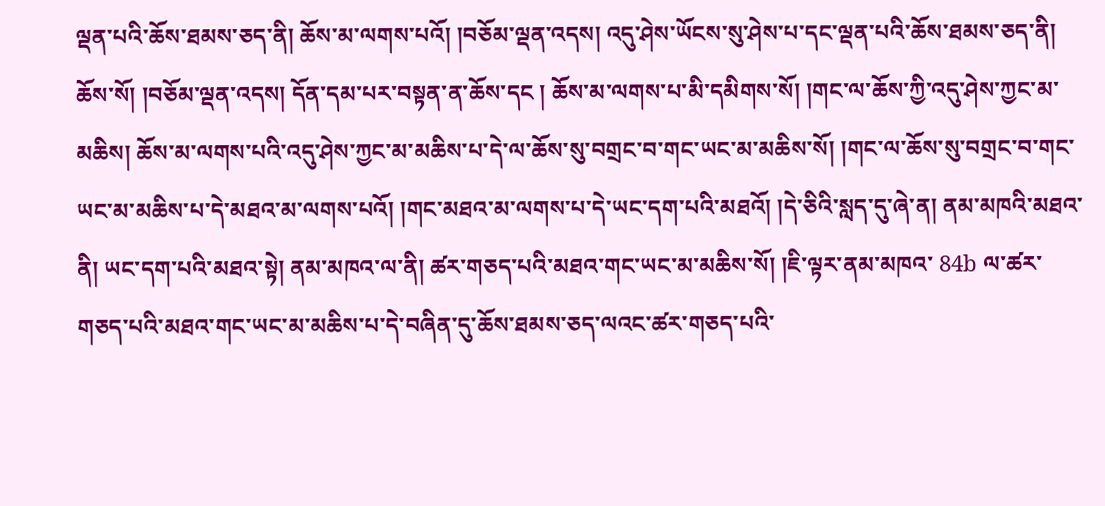ལྡན་པའི་ཆོས་ཐམས་ཅད་ནི། ཆོས་མ་ལགས་པའོ། །བཅོམ་ལྡན་འདས། འདུ་ཤེས་ཡོངས་སུ་ཤེས་པ་དང་ལྡན་པའི་ཆོས་ཐམས་ཅད་ནི། ཆོས་སོ། །བཅོམ་ལྡན་འདས། དོན་དམ་པར་བསྟན་ན་ཆོས་དང ། ཆོས་མ་ལགས་པ་མི་དམིགས་སོ། །གང་ལ་ཆོས་ཀྱི་འདུ་ཤེས་ཀྱང་མ་མཆིས། ཆོས་མ་ལགས་པའི་འདུ་ཤེས་ཀྱང་མ་མཆིས་པ་དེ་ལ་ཆོས་སུ་བགྲང་བ་གང་ཡང་མ་མཆིས་སོ། །གང་ལ་ཆོས་སུ་བགྲང་བ་གང་ཡང་མ་མཆིས་པ་དེ་མཐའ་མ་ལགས་པའོ། །གང་མཐའ་མ་ལགས་པ་དེ་ཡང་དག་པའི་མཐའོ། །དེ་ཅིའི་སླད་དུ་ཞེ་ན། ནམ་མཁའི་མཐའ་ནི། ཡང་དག་པའི་མཐའ་སྟེ། ནམ་མཁའ་ལ་ནི། ཚར་གཅད་པའི་མཐའ་གང་ཡང་མ་མཆིས་སོ། །ཇི་ལྟར་ནམ་མཁའ་ 84b ལ་ཚར་གཅད་པའི་མཐའ་གང་ཡང་མ་མཆིས་པ་དེ་བཞིན་དུ་ཆོས་ཐམས་ཅད་ལའང་ཚར་གཅད་པའི་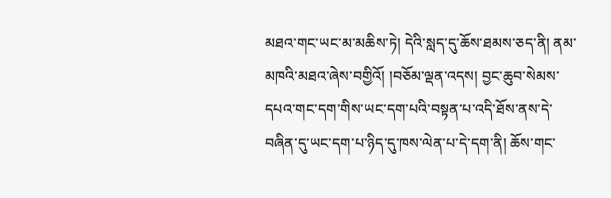མཐའ་གང་ཡང་མ་མཆིས་ཏེ། དེའི་སླད་དུ་ཆོས་ཐམས་ཅད་ནི། ནམ་མཁའི་མཐའ་ཞེས་བགྱིའོ། །བཅོམ་ལྡན་འདས། བྱང་ཆུབ་སེམས་དཔའ་གང་དག་གིས་ཡང་དག་པའི་བསྟན་པ་འདི་ཐོས་ནས་དེ་བཞིན་དུ་ཡང་དག་པ་ཉིད་དུ་ཁས་ལེན་པ་དེ་དག་ནི། ཆོས་གང་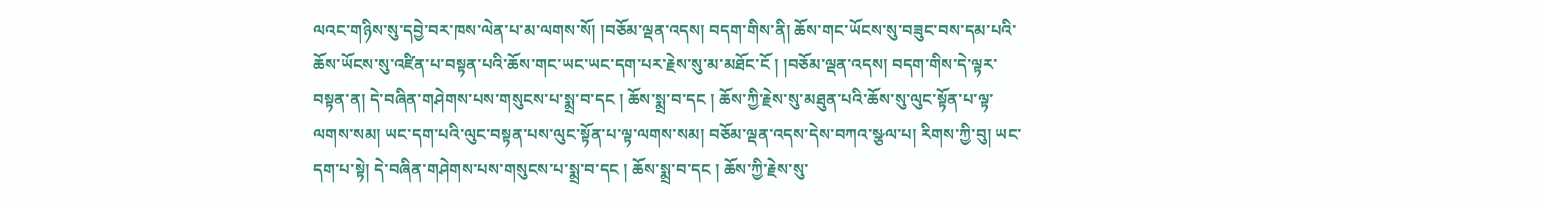ལའང་གཉིས་སུ་དབྱེ་བར་ཁས་ལེན་པ་མ་ལགས་སོ། །བཅོམ་ལྡན་འདས། བདག་གིས་ནི། ཆོས་གང་ཡོངས་སུ་བཟུང་བས་དམ་པའི་ཆོས་ཡོངས་སུ་འཛིན་པ་བསྟན་པའི་ཆོས་གང་ཡང་ཡང་དག་པར་རྗེས་སུ་མ་མཐོང་ངོ ། །བཅོམ་ལྡན་འདས། བདག་གིས་དེ་ལྟར་བསྟན་ན། དེ་བཞིན་གཤེགས་པས་གསུངས་པ་སྨྲ་བ་དང ། ཆོས་སྨྲ་བ་དང ། ཆོས་ཀྱི་རྗེས་སུ་མཐུན་པའི་ཆོས་སུ་ལུང་སྟོན་པ་ལྟ་ལགས་སམ། ཡང་དག་པའི་ལུང་བསྟན་པས་ལུང་སྟོན་པ་ལྟ་ལགས་སམ། བཅོམ་ལྡན་འདས་དེས་བཀའ་སྩལ་པ། རིགས་ཀྱི་བུ། ཡང་དག་པ་སྟེ། དེ་བཞིན་གཤེགས་པས་གསུངས་པ་སྨྲ་བ་དང ། ཆོས་སྨྲ་བ་དང ། ཆོས་ཀྱི་རྗེས་སུ་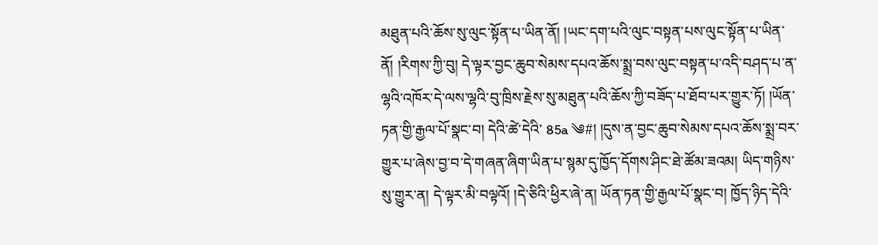མཐུན་པའི་ཆོས་སུ་ལུང་སྟོན་པ་ཡིན་ནོ། །ཡང་དག་པའི་ལུང་བསྟན་པས་ལུང་སྟོན་པ་ཡིན་ནོ། །རིགས་ཀྱི་བུ། དེ་ལྟར་བྱང་ཆུབ་སེམས་དཔའ་ཆོས་སྨྲ་བས་ལུང་བསྟན་པ་འདི་བཤད་པ་ན་ལྷའི་འཁོར་དེ་ལས་ལྷའི་བུ་ཁྲིས་རྗེས་སུ་མཐུན་པའི་ཆོས་ཀྱི་བཟོད་པ་ཐོབ་པར་གྱུར་ཏོ། །ཡོན་ཏན་གྱི་རྒྱལ་པོ་སྣང་བ། དེའི་ཚེ་དེའི་ 85a ༄#། །དུས་ན་བྱང་ཆུབ་སེམས་དཔའ་ཆོས་སྨྲ་བར་གྱུར་པ་ཞེས་བྱ་བ་དེ་གཞན་ཞིག་ཡིན་པ་སྙམ་དུ་ཁྱོད་དོགས་ཤིང་ཐེ་ཚོམ་ཟའམ། ཡིད་གཉིས་སུ་གྱུར་ན། དེ་ལྟར་མི་བལྟའོ། །དེ་ཅིའི་ཕྱིར་ཞེ་ན། ཡོན་ཏན་གྱི་རྒྱལ་པོ་སྣང་བ། ཁྱོད་ཉིད་དེའི་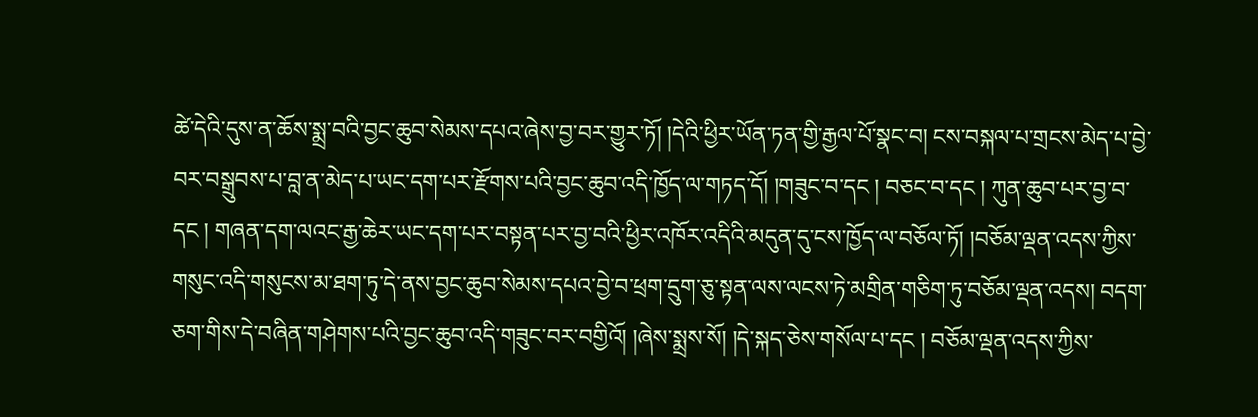ཚེ་དེའི་དུས་ན་ཆོས་སྨྲ་བའི་བྱང་ཆུབ་སེམས་དཔའ་ཞེས་བྱ་བར་གྱུར་ཏོ། །དེའི་ཕྱིར་ཡོན་ཏན་གྱི་རྒྱལ་པོ་སྣང་བ། ངས་བསྐལ་པ་གྲངས་མེད་པ་བྱེ་བར་བསྒྲུབས་པ་བླ་ན་མེད་པ་ཡང་དག་པར་རྫོགས་པའི་བྱང་ཆུབ་འདི་ཁྱོད་ལ་གཏད་དོ། །གཟུང་བ་དང ། བཅང་བ་དང ། ཀུན་ཆུབ་པར་བྱ་བ་དང ། གཞན་དག་ལའང་རྒྱ་ཆེར་ཡང་དག་པར་བསྟན་པར་བྱ་བའི་ཕྱིར་འཁོར་འདིའི་མདུན་དུ་ངས་ཁྱོད་ལ་བཅོལ་ཏོ། །བཅོམ་ལྡན་འདས་ཀྱིས་གསུང་འདི་གསུངས་མ་ཐག་ཏུ་དེ་ནས་བྱང་ཆུབ་སེམས་དཔའ་བྱེ་བ་ཕྲག་དྲུག་ཅུ་སྟན་ལས་ལངས་ཏེ་མགྲིན་གཅིག་ཏུ་བཅོམ་ལྡན་འདས། བདག་ཅག་གིས་དེ་བཞིན་གཤེགས་པའི་བྱང་ཆུབ་འདི་གཟུང་བར་བགྱིའོ། །ཞེས་སྨྲས་སོ། །དེ་སྐད་ཅེས་གསོལ་པ་དང ། བཅོམ་ལྡན་འདས་ཀྱིས་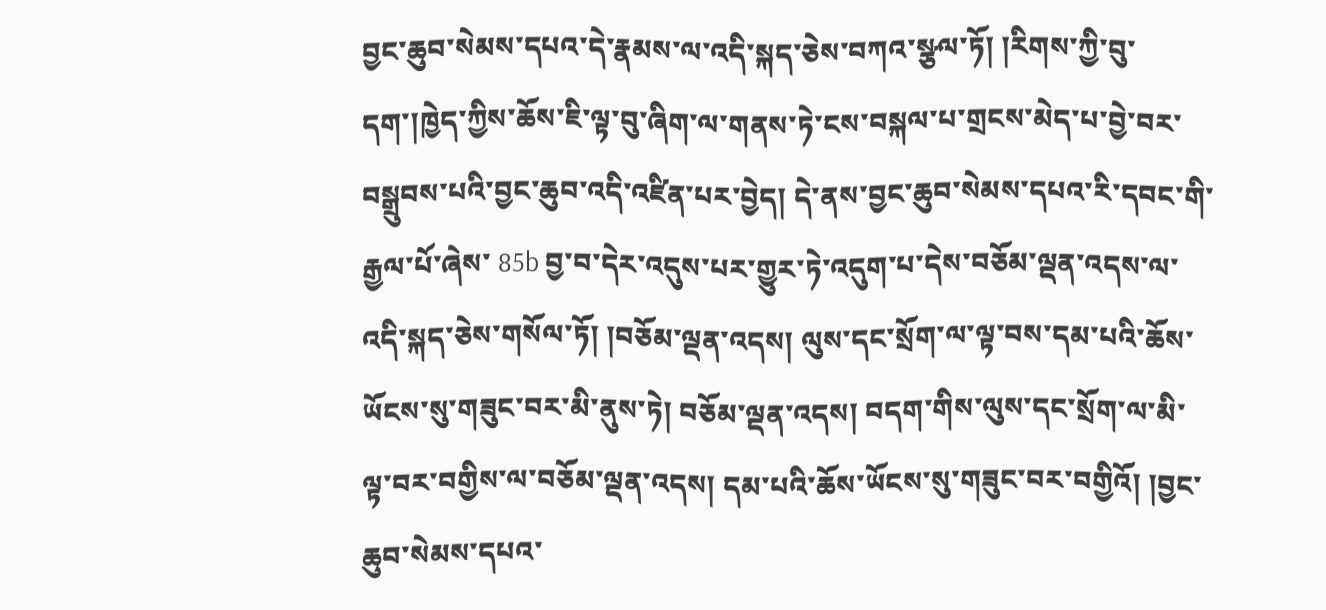བྱང་ཆུབ་སེམས་དཔའ་དེ་རྣམས་ལ་འདི་སྐད་ཅེས་བཀའ་སྩལ་ཏོ། །རིགས་ཀྱི་བུ་དག་།ཁྱེད་ཀྱིས་ཆོས་ཇི་ལྟ་བུ་ཞིག་ལ་གནས་ཏེ་ངས་བསྐལ་པ་གྲངས་མེད་པ་བྱེ་བར་བསྒྲུབས་པའི་བྱང་ཆུབ་འདི་འཛིན་པར་བྱེད། དེ་ནས་བྱང་ཆུབ་སེམས་དཔའ་རི་དབང་གི་རྒྱལ་པོ་ཞེས་ 85b བྱ་བ་དེར་འདུས་པར་གྱུར་ཏེ་འདུག་པ་དེས་བཅོམ་ལྡན་འདས་ལ་འདི་སྐད་ཅེས་གསོལ་ཏོ། །བཅོམ་ལྡན་འདས། ལུས་དང་སྲོག་ལ་ལྟ་བས་དམ་པའི་ཆོས་ཡོངས་སུ་གཟུང་བར་མི་ནུས་ཏེ། བཅོམ་ལྡན་འདས། བདག་གིས་ལུས་དང་སྲོག་ལ་མི་ལྟ་བར་བགྱིས་ལ་བཅོམ་ལྡན་འདས། དམ་པའི་ཆོས་ཡོངས་སུ་གཟུང་བར་བགྱིའོ། །བྱང་ཆུབ་སེམས་དཔའ་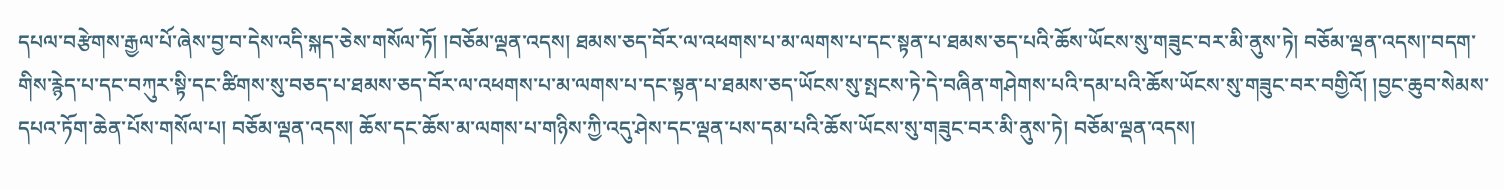དཔལ་བརྩེགས་རྒྱལ་པོ་ཞེས་བྱ་བ་དེས་འདི་སྐད་ཅེས་གསོལ་ཏོ། །བཅོམ་ལྡན་འདས། ཐམས་ཅད་བོར་ལ་འཕགས་པ་མ་ལགས་པ་དང་སྟན་པ་ཐམས་ཅད་པའི་ཆོས་ཡོངས་སུ་གཟུང་བར་མི་ནུས་ཏེ། བཅོམ་ལྡན་འདས།་བདག་གིས་རྙེད་པ་དང་བཀུར་སྟི་དང་ཚིགས་སུ་བཅད་པ་ཐམས་ཅད་བོར་ལ་འཕགས་པ་མ་ལགས་པ་དང་སྟན་པ་ཐམས་ཅད་ཡོངས་སུ་སྤངས་ཏེ་དེ་བཞིན་གཤེགས་པའི་དམ་པའི་ཆོས་ཡོངས་སུ་གཟུང་བར་བགྱིའོ། །བྱང་ཆུབ་སེམས་དཔའ་ཏོག་ཆེན་པོས་གསོལ་པ། བཅོམ་ལྡན་འདས། ཆོས་དང་ཆོས་མ་ལགས་པ་གཉིས་ཀྱི་འདུ་ཤེས་དང་ལྡན་པས་དམ་པའི་ཆོས་ཡོངས་སུ་གཟུང་བར་མི་ནུས་ཏེ། བཅོམ་ལྡན་འདས།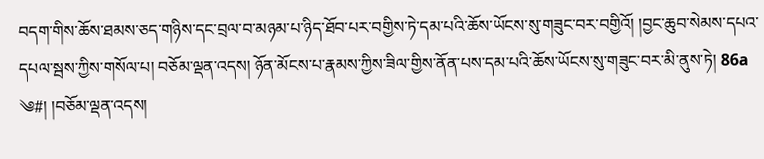བདག་གིས་ཆོས་ཐམས་ཅད་གཉིས་དང་བྲལ་བ་མཉམ་པ་ཉིད་ཐོབ་པར་བགྱིས་ཏེ་དམ་པའི་ཆོས་ཡོངས་སུ་གཟུང་བར་བགྱིའོ། །བྱང་ཆུབ་སེམས་དཔའ་དཔལ་སྦས་ཀྱིས་གསོལ་པ། བཅོམ་ལྡན་འདས། ཉོན་མོངས་པ་རྣམས་ཀྱིས་ཟིལ་གྱིས་ནོན་པས་དམ་པའི་ཆོས་ཡོངས་སུ་གཟུང་བར་མི་ནུས་ཏེ། 86a ༄#། །བཅོམ་ལྡན་འདས།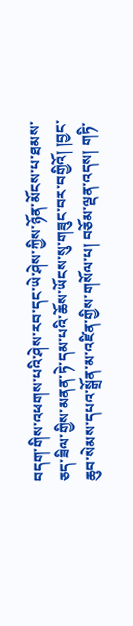བདག་གིས་འཕགས་པའི་ཤེས་རབ་དང་ཡེ་ཤེས་ཀྱིས་ཉོན་མོངས་པ་ཐམས་ཅད་ཟིལ་གྱིས་མནན་ཏེ་དམ་པའི་ཆོས་ཡོངས་སུ་གཟུང་བར་བགྱིའོ། །བྱང་ཆུབ་སེམས་དཔའ་སྒྲོན་མ་འཛིན་གྱིས་གསོལ་པ། བཅོམ་ལྡན་འདས། གཏི་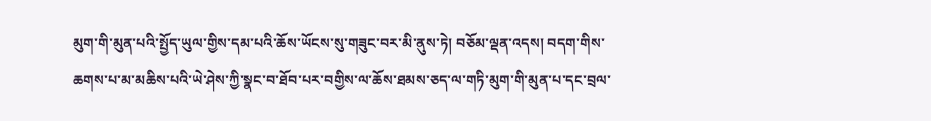མུག་གི་མུན་པའི་སྤྱོད་ཡུལ་གྱིས་དམ་པའི་ཆོས་ཡོངས་སུ་གཟུང་བར་མི་ནུས་ཏེ། བཅོམ་ལྡན་འདས། བདག་གིས་ཆགས་པ་མ་མཆིས་པའི་ཡེ་ཤེས་ཀྱི་སྣང་བ་ཐོབ་པར་བགྱིས་ལ་ཆོས་ཐམས་ཅད་ལ་གཏི་མུག་གི་མུན་པ་དང་བྲལ་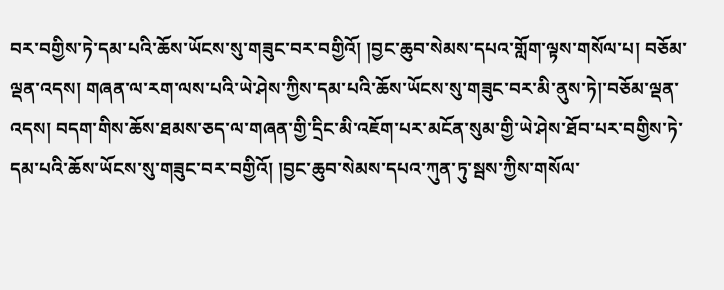བར་བགྱིས་ཏེ་དམ་པའི་ཆོས་ཡོངས་སུ་གཟུང་བར་བགྱིའོ། །བྱང་ཆུབ་སེམས་དཔའ་གློག་ལྟས་གསོལ་པ། བཅོམ་ལྡན་འདས། གཞན་ལ་རག་ལས་པའི་ཡེ་ཤེས་ཀྱིས་དམ་པའི་ཆོས་ཡོངས་སུ་གཟུང་བར་མི་ནུས་ཏེ།་བཅོམ་ལྡན་འདས། བདག་གིས་ཆོས་ཐམས་ཅད་ལ་གཞན་གྱི་དྲིང་མི་འཇོག་པར་མངོན་སུམ་གྱི་ཡེ་ཤེས་ཐོབ་པར་བགྱིས་ཏེ་དམ་པའི་ཆོས་ཡོངས་སུ་གཟུང་བར་བགྱིའོ། །བྱང་ཆུབ་སེམས་དཔའ་ཀུན་ཏུ་སྦས་ཀྱིས་གསོལ་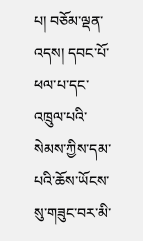པ། བཅོམ་ལྡན་འདས། དབང་པོ་ཕལ་པ་དང་འཁྲུལ་པའི་སེམས་ཀྱིས་དམ་པའི་ཆོས་ཡོངས་སུ་གཟུང་བར་མི་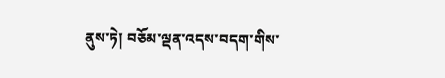ནུས་ཏེ། བཅོམ་ལྡན་འདས་བདག་གིས་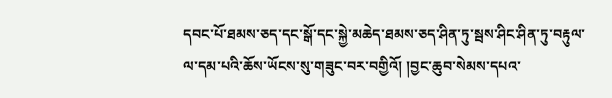དབང་པོ་ཐམས་ཅད་དང་སྒོ་དང་སྐྱེ་མཆེད་ཐམས་ཅད་ཤིན་ཏུ་སྦས་ཤིང་ཤིན་ཏུ་བརྟུལ་ལ་དམ་པའི་ཆོས་ཡོངས་སུ་གཟུང་བར་བགྱིའོ། །བྱང་ཆུབ་སེམས་དཔའ་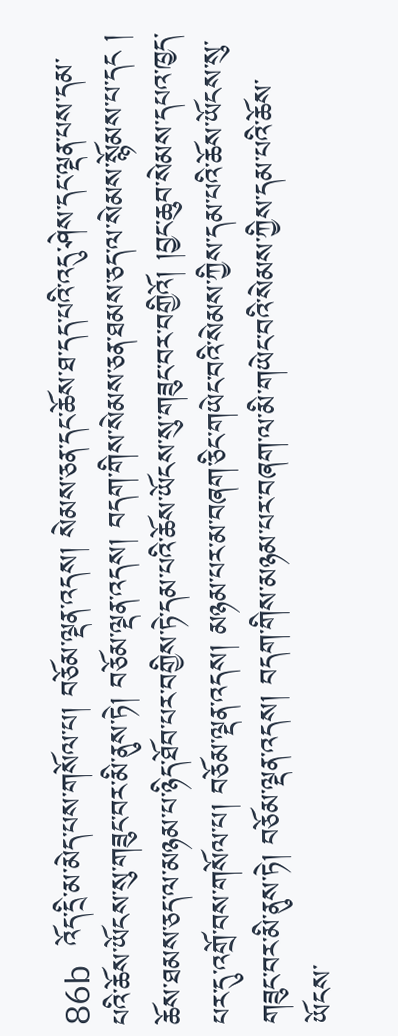86b འོད་དྲི་མ་མེད་པས་གསོལ་པ། བཅོམ་ལྡན་འདས། སེམས་ཅན་དང་ཆོས་ཐ་དད་པའི་འདུ་ཤེས་དང་ལྡན་པས་དམ་པའི་ཆོས་ཡོངས་སུ་གཟུང་བར་མི་ནུས་ཏེ། བཅོམ་ལྡན་འདས། བདག་གིས་སེམས་ཅན་ཐམས་ཅད་ལ་སེམས་སྙོམས་པ་དང ། ཆོས་ཐམས་ཅད་ལ་མཉམ་པ་ཉིད་ཐོབ་པར་བགྱིས་ཏེ་དམ་པའི་ཆོས་ཡོངས་སུ་གཟུང་བར་བགྱིའོ། །བྱང་ཆུབ་སེམས་དཔའ་ཁྱད་པར་དུ་འགྲོ་བས་གསོལ་པ། བཅོམ་ལྡན་འདས། མཉམ་པར་མ་བཞག་ཅིང་གཡེང་བའི་སེམས་ཀྱིས་དམ་པའི་ཆོས་ཡོངས་སུ་གཟུང་བར་མི་ནུས་ཏེ། བཅོམ་ལྡན་འདས། བདག་གིས་མཉམ་པར་བཞག་ལ་མི་གཡེང་བའི་སེམས་ཀྱིས་དམ་པའི་ཆོས་ཡོངས་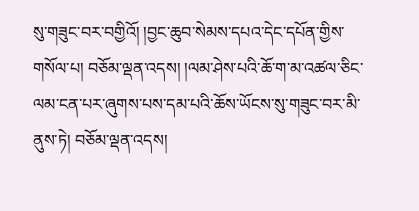སུ་གཟུང་བར་བགྱིའོ། །བྱང་ཆུབ་སེམས་དཔའ་དེང་དཔོན་གྱིས་གསོལ་པ། བཅོམ་ལྡན་འདས། །ལམ་ཤེས་པའི་ཆོ་ག་མ་འཚལ་ཅིང་ལམ་ངན་པར་ཞུགས་པས་དམ་པའི་ཆོས་ཡོངས་སུ་གཟུང་བར་མི་ནུས་ཏེ། བཅོམ་ལྡན་འདས།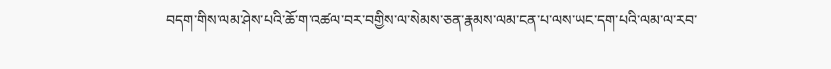བདག་གིས་ལམ་ཤེས་པའི་ཆོ་ག་འཚལ་བར་བགྱིས་ལ་སེམས་ཅན་རྣམས་ལམ་ངན་པ་ལས་ཡང་དག་པའི་ལམ་ལ་རབ་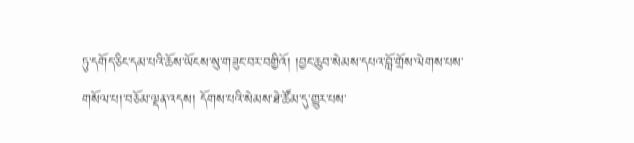ཏུ་དགོད་ཅིང་དམ་པའི་ཆོས་ཡོངས་སུ་གཟུང་བར་བགྱིའོ། །བྱང་ཆུབ་སེམས་དཔའ་བློ་གྲོས་ལེགས་པས་གསོལ་པ།་བཅོམ་ལྡན་འདས། དོགས་པའི་སེམས་ཐེ་ཚོམ་དུ་གྱུར་པས་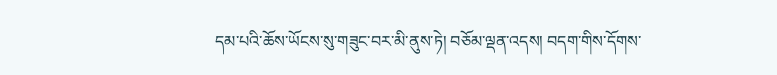དམ་པའི་ཆོས་ཡོངས་སུ་གཟུང་བར་མི་ནུས་ཏེ། བཅོམ་ལྡན་འདས། བདག་གིས་དོགས་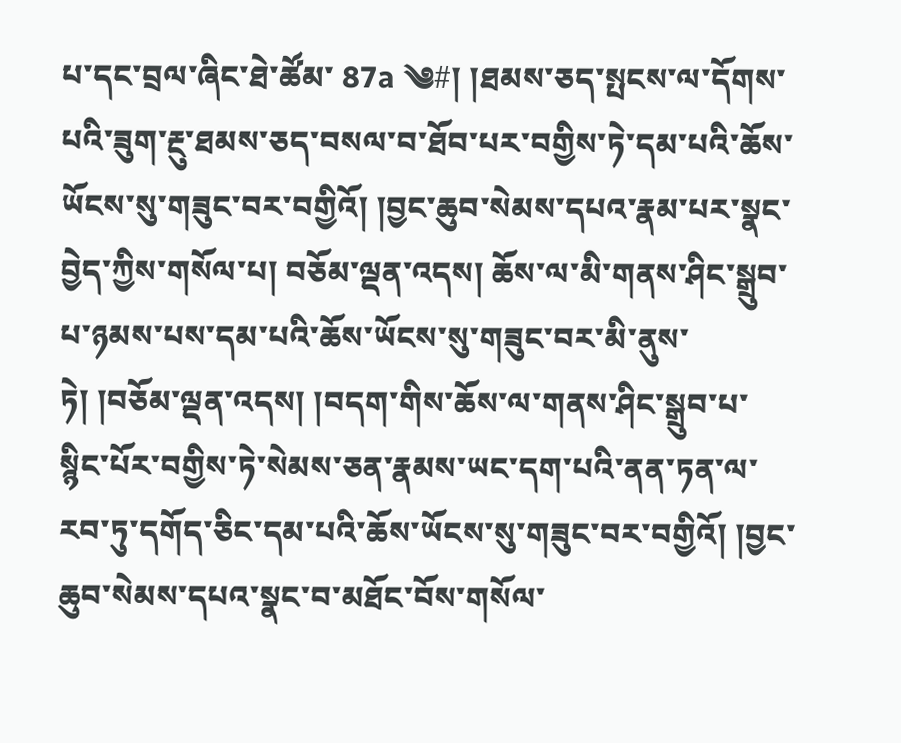པ་དང་བྲལ་ཞིང་ཐེ་ཚོམ་ 87a ༄#། །ཐམས་ཅད་སྤངས་ལ་དོགས་པའི་ཟུག་རྔུ་ཐམས་ཅད་བསལ་བ་ཐོབ་པར་བགྱིས་ཏེ་དམ་པའི་ཆོས་ཡོངས་སུ་གཟུང་བར་བགྱིའོ། །བྱང་ཆུབ་སེམས་དཔའ་རྣམ་པར་སྣང་བྱེད་ཀྱིས་གསོལ་པ། བཅོམ་ལྡན་འདས། ཆོས་ལ་མི་གནས་ཤིང་སྒྲུབ་པ་ཉམས་པས་དམ་པའི་ཆོས་ཡོངས་སུ་གཟུང་བར་མི་ནུས་ཏེ། །བཅོམ་ལྡན་འདས། །བདག་གིས་ཆོས་ལ་གནས་ཤིང་སྒྲུབ་པ་སྙིང་པོར་བགྱིས་ཏེ་སེམས་ཅན་རྣམས་ཡང་དག་པའི་ནན་ཏན་ལ་རབ་ཏུ་དགོད་ཅིང་དམ་པའི་ཆོས་ཡོངས་སུ་གཟུང་བར་བགྱིའོ། །བྱང་ཆུབ་སེམས་དཔའ་སྣང་བ་མཐོང་བོས་གསོལ་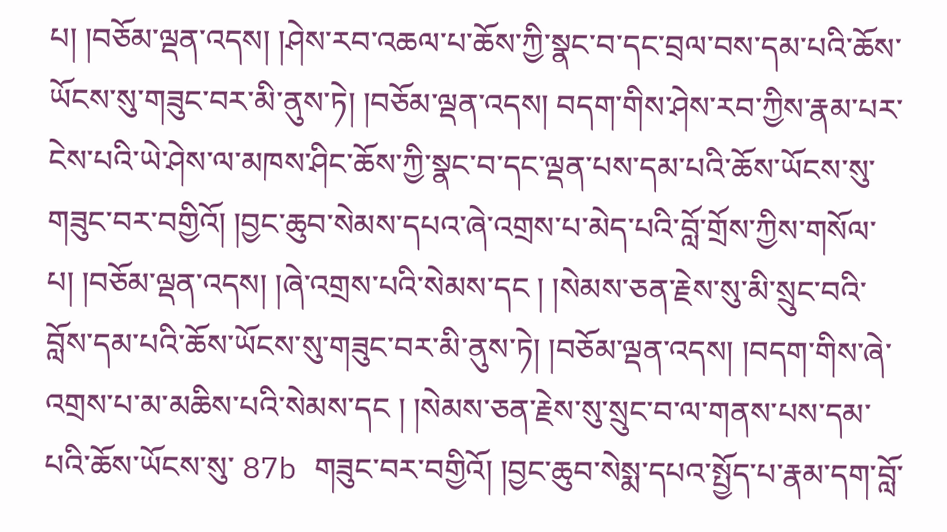པ། །བཅོམ་ལྡན་འདས། །ཤེས་རབ་འཆལ་པ་ཆོས་ཀྱི་སྣང་བ་དང་བྲལ་བས་དམ་པའི་ཆོས་ཡོངས་སུ་གཟུང་བར་མི་ནུས་ཏེ། །བཅོམ་ལྡན་འདས། བདག་གིས་ཤེས་རབ་ཀྱིས་རྣམ་པར་ངེས་པའི་ཡེ་ཤེས་ལ་མཁས་ཤིང་ཆོས་ཀྱི་སྣང་བ་དང་ལྡན་པས་དམ་པའི་ཆོས་ཡོངས་སུ་གཟུང་བར་བགྱིའོ། །བྱང་ཆུབ་སེམས་དཔའ་ཞེ་འགྲས་པ་མེད་པའི་བློ་གྲོས་ཀྱིས་གསོལ་པ། །བཅོམ་ལྡན་འདས། །ཞེ་འགྲས་པའི་སེམས་དང ། །སེམས་ཅན་རྗེས་སུ་མི་སྲུང་བའི་བློས་དམ་པའི་ཆོས་ཡོངས་སུ་གཟུང་བར་མི་ནུས་ཏེ། །བཅོམ་ལྡན་འདས། །བདག་གིས་ཞེ་འགྲས་པ་མ་མཆིས་པའི་སེམས་དང ། །སེམས་ཅན་རྗེས་སུ་སྲུང་བ་ལ་གནས་པས་དམ་པའི་ཆོས་ཡོངས་སུ་ 87b གཟུང་བར་བགྱིའོ། །བྱང་ཆུབ་སེསྨ་དཔའ་སྤྱོད་པ་རྣམ་དག་བློ་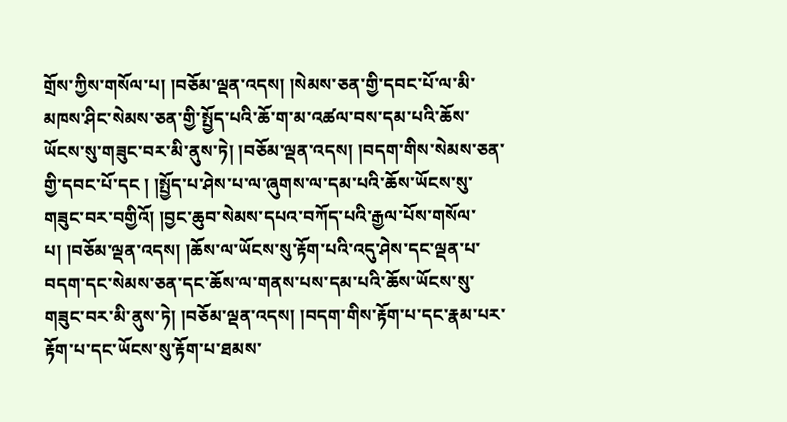གྲོས་ཀྱིས་གསོལ་པ། །བཅོམ་ལྡན་འདས། །སེམས་ཅན་གྱི་དབང་པོ་ལ་མི་མཁས་ཤིང་སེམས་ཅན་གྱི་སྤྱོད་པའི་ཆོ་ག་མ་འཚལ་བས་དམ་པའི་ཆོས་ཡོངས་སུ་གཟུང་བར་མི་ནུས་ཏེ། །བཅོམ་ལྡན་འདས། །བདག་གིས་སེམས་ཅན་གྱི་དབང་པོ་དང ། །སྤྱོད་པ་ཤེས་པ་ལ་ཞུགས་ལ་དམ་པའི་ཆོས་ཡོངས་སུ་གཟུང་བར་བགྱིའོ། །བྱང་ཆུབ་སེམས་དཔའ་བཀོད་པའི་རྒྱལ་པོས་གསོལ་པ། །བཅོམ་ལྡན་འདས། །ཆོས་ལ་ཡོངས་སུ་རྟོག་པའི་འདུ་ཤེས་དང་ལྡན་པ་བདག་དང་སེམས་ཅན་དང་ཆོས་ལ་གནས་པས་དམ་པའི་ཆོས་ཡོངས་སུ་གཟུང་བར་མི་ནུས་ཏེ། །བཅོམ་ལྡན་འདས། །བདག་གིས་རྟོག་པ་དང་རྣམ་པར་རྟོག་པ་དང་ཡོངས་སུ་རྟོག་པ་ཐམས་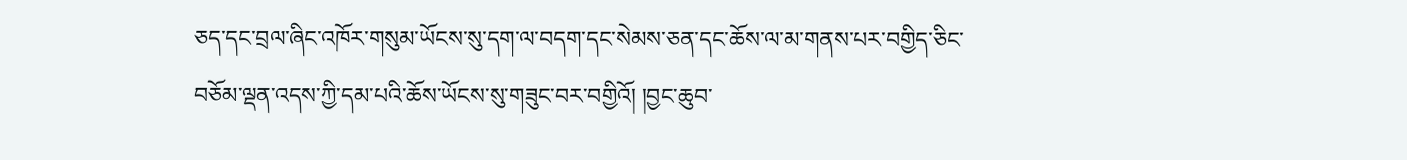ཅད་དང་བྲལ་ཞིང་འཁོར་གསུམ་ཡོངས་སུ་དག་ལ་བདག་དང་སེམས་ཅན་དང་ཆོས་ལ་མ་གནས་པར་བགྱིད་ཅིང་བཅོམ་ལྡན་འདས་ཀྱི་དམ་པའི་ཆོས་ཡོངས་སུ་གཟུང་བར་བགྱིའོ། །བྱང་ཆུབ་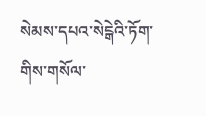སེམས་དཔའ་སེངྒེའི་ཏོག་གིས་གསོལ་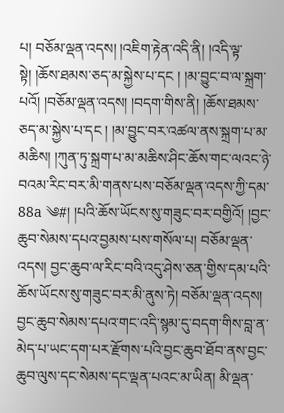པ། བཅོམ་ལྡན་འདས། །འཇིག་རྟེན་འདི་ནི། །འདི་ལྟ་སྟེ། །ཆོས་ཐམས་ཅད་མ་སྐྱེས་པ་དང ། །མ་བྱུང་བ་ལ་སྐྲག་པའོ། །བཅོམ་ལྡན་འདས། །བདག་གིས་ནི། །ཆོས་ཐམས་ཅད་མ་སྐྱེས་པ་དང ། །མ་བྱུང་བར་འཚལ་ནས་སྐྲག་པ་མ་མཆིས། །ཀུན་ཏུ་སྐྲག་པ་མ་མཆིས་ཤིང་ཆོས་གང་ལའང་ཉེ་བའམ་རིང་བར་མི་གནས་པས་བཅོམ་ལྡན་འདས་ཀྱི་དམ་ 88a ༄#། །པའི་ཆོས་ཡོངས་སུ་གཟུང་བར་བགྱིའོ། །བྱང་ཆུབ་སེམས་དཔའ་བྱམས་པས་གསོལ་པ། བཅོམ་ལྡན་འདས། བྱང་ཆུབ་ལ་རིང་བའི་འདུ་ཤེས་ཅན་གྱིས་དམ་པའི་ཆོས་ཡོངས་སུ་གཟུང་བར་མི་ནུས་ཏེ། བཅོམ་ལྡན་འདས། བྱང་ཆུབ་སེམས་དཔའ་གང་འདི་སྙམ་དུ་བདག་གིས་བླ་ན་མེད་པ་ཡང་དག་པར་རྫོགས་པའི་བྱང་ཆུབ་ཐོབ་ནས་བྱང་ཆུབ་ལུས་དང་སེམས་དང་ལྡན་པའང་མ་ཡིན། མི་ལྡན་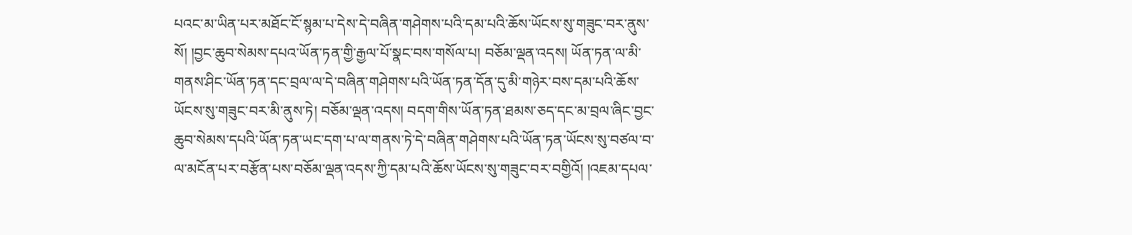པའང་མ་ཡིན་པར་མཐོང་ངོ་སྙམ་པ་དེས་དེ་བཞིན་གཤེགས་པའི་དམ་པའི་ཆོས་ཡོངས་སུ་གཟུང་བར་ནུས་སོ། །བྱང་ཆུབ་སེམས་དཔའ་ཡོན་ཏན་གྱི་རྒྱལ་པོ་སྣང་བས་གསོལ་པ། བཅོམ་ལྡན་འདས། ཡོན་ཏན་ལ་མི་གནས་ཤིང་ཡོན་ཏན་དང་བྲལ་ལ་དེ་བཞིན་གཤེགས་པའི་ཡོན་ཏན་དོན་དུ་མི་གཉེར་བས་དམ་པའི་ཆོས་ཡོངས་སུ་གཟུང་བར་མི་ནུས་ཏེ། བཅོམ་ལྡན་འདས། བདག་གིས་ཡོན་ཏན་ཐམས་ཅད་དང་མ་བྲལ་ཞིང་བྱང་ཆུབ་སེམས་དཔའི་ཡོན་ཏན་ཡང་དག་པ་ལ་གནས་ཏེ་དེ་བཞིན་གཤེགས་པའི་ཡོན་ཏན་ཡོངས་སུ་བཙལ་བ་ལ་མངོན་པར་བརྩོན་པས་བཅོམ་ལྡན་འདས་ཀྱི་དམ་པའི་ཆོས་ཡོངས་སུ་གཟུང་བར་བགྱིའོ། །འཇམ་དཔལ་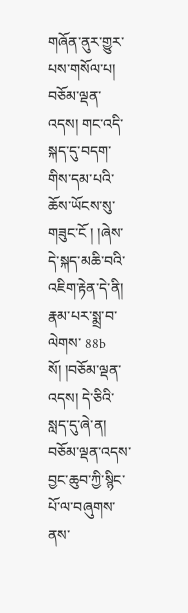གཞོན་ནུར་གྱུར་པས་གསོལ་པ། བཅོམ་ལྡན་འདས། གང་འདི་སྐད་དུ་བདག་གིས་དམ་པའི་ཆོས་ཡོངས་སུ་གཟུང་ངོ ། །ཞེས་དེ་སྐད་མཆི་བའི་འཇིག་རྟེན་དེ་ནི། རྣམ་པར་སྨྲ་བ་ལེགས་ 88b སོ། །བཅོམ་ལྡན་འདས། དེ་ཅིའི་སླད་དུ་ཞེ་ན། བཅོམ་ལྡན་འདས་བྱང་ཆུབ་ཀྱི་སྙིང་པོ་ལ་བཞུགས་ནས་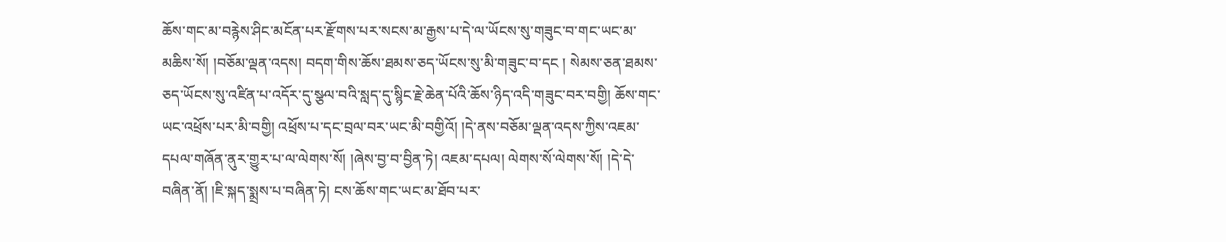ཆོས་གང་མ་བརྙེས་ཤིང་མངོན་པར་རྫོགས་པར་སངས་མ་རྒྱས་པ་དེ་ལ་ཡོངས་སུ་གཟུང་བ་གང་ཡང་མ་མཆིས་སོ། །བཅོམ་ལྡན་འདས། བདག་གིས་ཆོས་ཐམས་ཅད་ཡོངས་སུ་མི་གཟུང་བ་དང ། སེམས་ཅན་ཐམས་ཅད་ཡོངས་སུ་འཛིན་པ་འདོར་དུ་སྩལ་བའི་སླད་དུ་སྙིང་རྗེ་ཆེན་པོའི་ཆོས་ཉིད་འདི་གཟུང་བར་བགྱི། ཆོས་གང་ཡང་འཕྲོས་པར་མི་བགྱི། འཕྲོས་པ་དང་བྲལ་བར་ཡང་མི་བགྱིའོ། །དེ་ནས་བཅོམ་ལྡན་འདས་ཀྱིས་འཇམ་དཔལ་གཞོན་ནུར་གྱུར་པ་ལ་ལེགས་སོ། །ཞེས་བྱ་བ་བྱིན་ཏེ། འཇམ་དཔལ། ལེགས་སོ་ལེགས་སོ། །དེ་དེ་བཞིན་ནོ། །ཇི་སྐད་སྨྲས་པ་བཞིན་ཏེ། ངས་ཆོས་གང་ཡང་མ་ཐོབ་པར་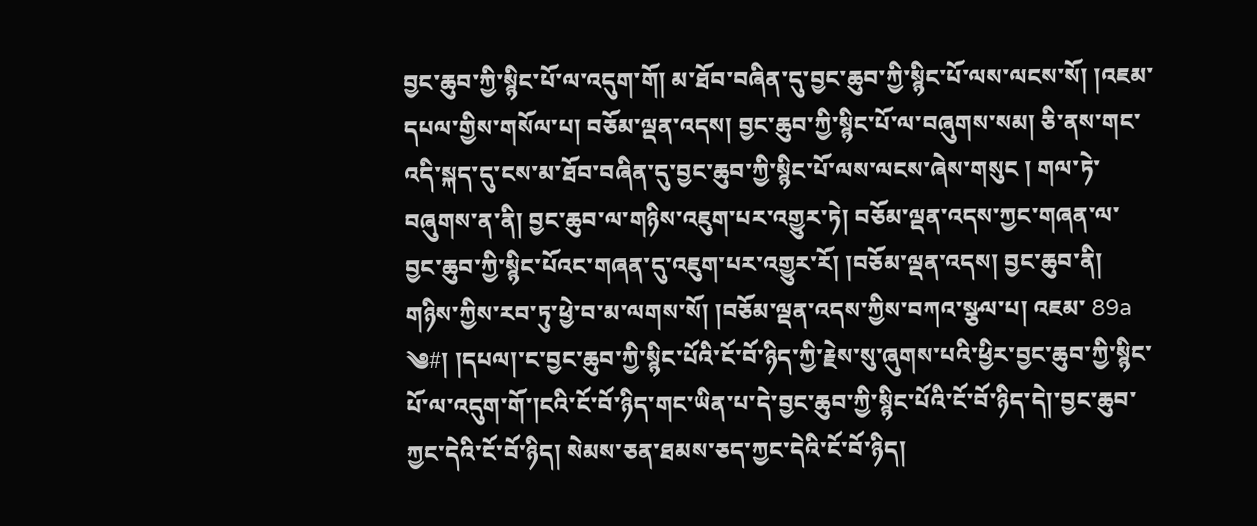བྱང་ཆུབ་ཀྱི་སྙིང་པོ་ལ་འདུག་གོ། མ་ཐོབ་བཞིན་དུ་བྱང་ཆུབ་ཀྱི་སྙིང་པོ་ལས་ལངས་སོ། །འཇམ་དཔལ་གྱིས་གསོལ་པ། བཅོམ་ལྡན་འདས། བྱང་ཆུབ་ཀྱི་སྙིང་པོ་ལ་བཞུགས་སམ། ཅི་ནས་གང་འདི་སྐད་དུ་ངས་མ་ཐོབ་བཞིན་དུ་བྱང་ཆུབ་ཀྱི་སྙིང་པོ་ལས་ལངས་ཞེས་གསུང ། གལ་ཏེ་བཞུགས་ན་ནི། བྱང་ཆུབ་ལ་གཉིས་འཇུག་པར་འགྱུར་ཏེ། བཅོམ་ལྡན་འདས་ཀྱང་གཞན་ལ་བྱང་ཆུབ་ཀྱི་སྙིང་པོའང་གཞན་དུ་འཇུག་པར་འགྱུར་རོ། །བཅོམ་ལྡན་འདས། བྱང་ཆུབ་ནི། གཉིས་ཀྱིས་རབ་ཏུ་ཕྱེ་བ་མ་ལགས་སོ། །བཅོམ་ལྡན་འདས་ཀྱིས་བཀའ་སྩལ་པ། འཇམ་ 89a ༄#། །དཔལ།་ང་བྱང་ཆུབ་ཀྱི་སྙིང་པོའི་ངོ་བོ་ཉིད་ཀྱི་རྗེས་སུ་ཞུགས་པའི་ཕྱིར་བྱང་ཆུབ་ཀྱི་སྙིང་པོ་ལ་འདུག་གོ་།ངའི་ངོ་བོ་ཉིད་གང་ཡིན་པ་དེ་བྱང་ཆུབ་ཀྱི་སྙིང་པོའི་ངོ་བོ་ཉིད་དེ།་བྱང་ཆུབ་ཀྱང་དེའི་ངོ་བོ་ཉིད། སེམས་ཅན་ཐམས་ཅད་ཀྱང་དེའི་ངོ་བོ་ཉིད།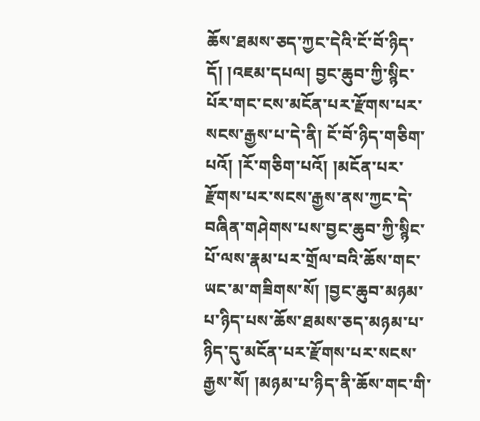ཆོས་ཐམས་ཅད་ཀྱང་དེའི་ངོ་བོ་ཉིད་དོ། །འཇམ་དཔལ། བྱང་ཆུབ་ཀྱི་སྙིང་པོར་གང་ངས་མངོན་པར་རྫོགས་པར་སངས་རྒྱས་པ་དེ་ནི། ངོ་བོ་ཉིད་གཅིག་པའོ། །རོ་གཅིག་པའོ། །མངོན་པར་རྫོགས་པར་སངས་རྒྱས་ནས་ཀྱང་དེ་བཞིན་གཤེགས་པས་བྱང་ཆུབ་ཀྱི་སྙིང་པོ་ལས་རྣམ་པར་གྲོལ་བའི་ཆོས་གང་ཡང་མ་གཟིགས་སོ། །བྱང་ཆུབ་མཉམ་པ་ཉིད་པས་ཆོས་ཐམས་ཅད་མཉམ་པ་ཉིད་དུ་མངོན་པར་རྫོགས་པར་སངས་རྒྱས་སོ། །མཉམ་པ་ཉིད་ནི་ཆོས་གང་གི་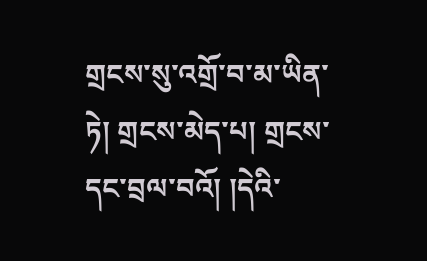གྲངས་སུ་འགྲོ་བ་མ་ཡིན་ཏེ། གྲངས་མེད་པ། གྲངས་དང་བྲལ་བའོ། །དེའི་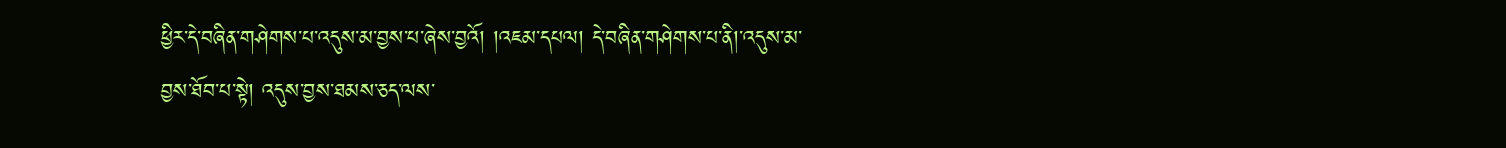ཕྱིར་དེ་བཞིན་གཤེགས་པ་འདུས་མ་བྱས་པ་ཞེས་བྱའོ། །འཇམ་དཔལ། དེ་བཞིན་གཤེགས་པ་ནི།་འདུས་མ་བྱས་ཐོབ་པ་སྟེ། འདུས་བྱས་ཐམས་ཅད་ལས་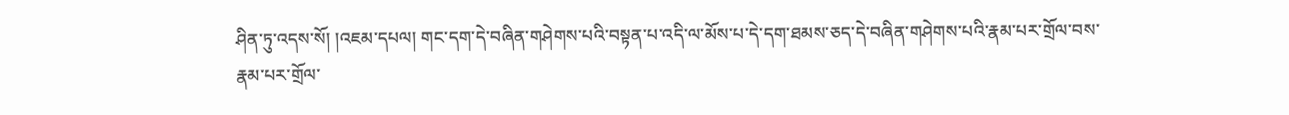ཤིན་ཏུ་འདས་སོ། །འཇམ་དཔལ། གང་དག་དེ་བཞིན་གཤེགས་པའི་བསྟན་པ་འདི་ལ་མོས་པ་དེ་དག་ཐམས་ཅད་དེ་བཞིན་གཤེགས་པའི་རྣམ་པར་གྲོལ་བས་རྣམ་པར་གྲོལ་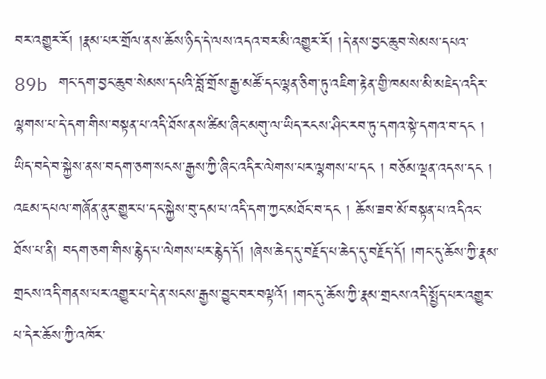བར་འགྱུར་རོ། །རྣམ་པར་གྲོལ་ནས་ཆོས་ཉིད་དེ་ལས་འདའ་བར་མི་འགྱུར་རོ། །དེ་ནས་བྱང་ཆུབ་སེམས་དཔའ་ 89b གང་དག་བྱང་ཆུབ་སེམས་དཔའི་བློ་གྲོས་རྒྱ་མཚོ་དང་ལྷན་ཅིག་ཏུ་འཇིག་རྟེན་གྱི་ཁམས་མི་མཇེད་འདིར་ལྷགས་པ་དེ་དག་གིས་བསྟན་པ་འདི་ཐོས་ནས་ཚིམ་ཞིང་མགུ་ལ་ཡིད་རངས་ཤིང་རབ་ཏུ་དགའ་སྟེ་དགའ་བ་དང ། ཡིད་བདེ་བ་སྐྱེས་ནས་བདག་ཅག་སངས་རྒྱས་ཀྱི་ཞིང་འདིར་ལེགས་པར་ལྷགས་པ་དང ། བཅོམ་ལྡན་འདས་དང ། འཇམ་དཔལ་གཞོན་ནུར་གྱུར་པ་དང་སྐྱེས་བུ་དམ་པ་འདི་དག་ཀྱང་མཐོང་བ་དང ། ཆོས་ཟབ་མོ་བསྟན་པ་འདིའང་ཐོས་པ་ནི། བདག་ཅག་གིས་རྙེད་པ་ལེགས་པར་རྙེད་དོ། །ཞེས་ཆེད་དུ་བརྗོད་པ་ཆེད་དུ་བརྗོད་དོ། །གང་དུ་ཆོས་ཀྱི་རྣམ་གྲངས་འདི་གནས་པར་འགྱུར་པ་དེ་ན་སངས་རྒྱས་བྱུང་བར་བལྟའོ། །གང་དུ་ཆོས་ཀྱི་རྣམ་གྲངས་འདི་སྤྱོད་པར་འགྱུར་པ་དེར་ཆོས་ཀྱི་འཁོར་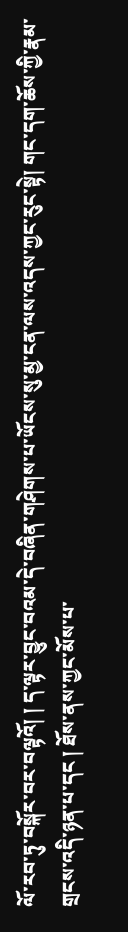ལོ་རབ་ཏུ་བསྐོར་བར་བལྟའོ། ། ད་ལྟར་བྱུང་བའམ་དེ་བཞིན་གཤེགས་པ་ཡོངས་སུ་མྱ་ངན་ལས་འདས་ཀྱང་རུང་སྟེ། གང་དག་ཆོས་ཀྱི་རྣམ་གྲངས་འདི་ཉན་པ་དང ། ཐོས་ནས་ཀྱང་མོས་པ་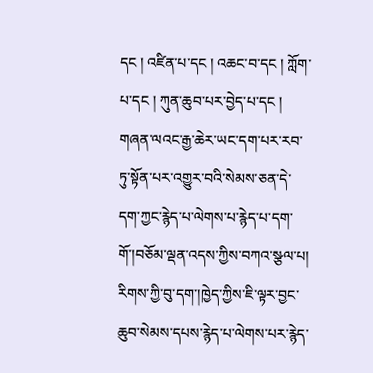དང ། འཛིན་པ་དང ། འཆང་བ་དང ། ཀློག་པ་དང ། ཀུན་ཆུབ་པར་བྱེད་པ་དང ། གཞན་ལའང་རྒྱ་ཆེར་ཡང་དག་པར་རབ་ཏུ་སྟོན་པར་འགྱུར་བའི་སེམས་ཅན་དེ་དག་ཀྱང་རྙེད་པ་ལེགས་པ་རྙེད་པ་དག་གོ་།བཅོམ་ལྡན་འདས་ཀྱིས་བཀའ་སྩལ་པ། རིགས་ཀྱི་བུ་དག་།ཁྱེད་ཀྱིས་ཇི་ལྟར་བྱང་ཆུབ་སེམས་དཔས་རྙེད་པ་ལེགས་པར་རྙེད་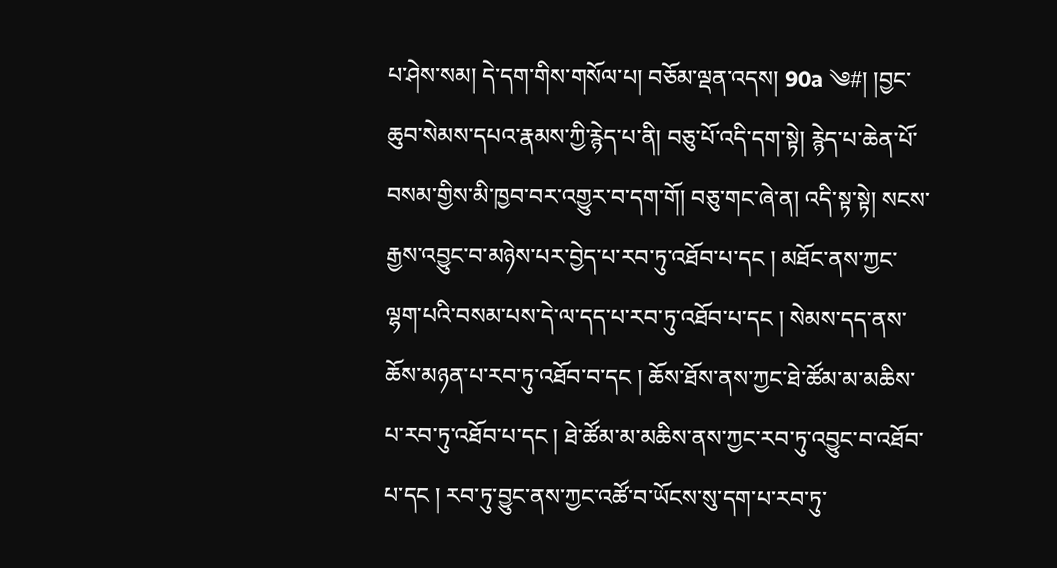པ་ཤེས་སམ། དེ་དག་གིས་གསོལ་པ། བཅོམ་ལྡན་འདས། 90a ༄#། །བྱང་ཆུབ་སེམས་དཔའ་རྣམས་ཀྱི་རྙེད་པ་ནི། བཅུ་པོ་འདི་དག་སྟེ། རྙེད་པ་ཆེན་པོ་བསམ་གྱིས་མི་ཁྱབ་བར་འགྱུར་བ་དག་གོ། བཅུ་གང་ཞེ་ན། འདི་སྟ་སྟེ། སངས་རྒྱས་འབྱུང་བ་མཉེས་པར་བྱེད་པ་རབ་ཏུ་འཐོབ་པ་དང ། མཐོང་ནས་ཀྱང་ལྷག་པའི་བསམ་པས་དེ་ལ་དད་པ་རབ་ཏུ་འཐོབ་པ་དང ། སེམས་དད་ནས་ཆོས་མཉན་པ་རབ་ཏུ་འཐོབ་བ་དང ། ཆོས་ཐོས་ནས་ཀྱང་ཐེ་ཚོམ་མ་མཆིས་པ་རབ་ཏུ་འཐོབ་པ་དང ། ཐེ་ཚོམ་མ་མཆིས་ནས་ཀྱང་རབ་ཏུ་འབྱུང་བ་འཐོབ་པ་དང ། རབ་ཏུ་བྱུང་ནས་ཀྱང་འཚོ་བ་ཡོངས་སུ་དག་པ་རབ་ཏུ་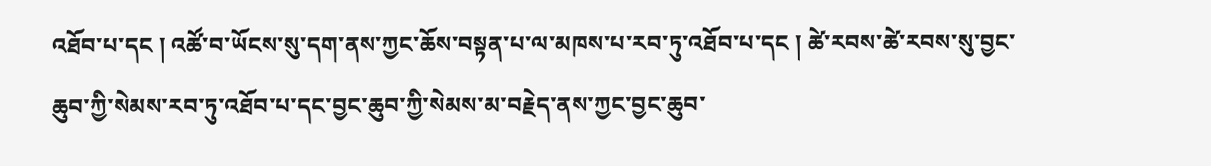འཐོབ་པ་དང ། འཚོ་བ་ཡོངས་སུ་དག་ནས་ཀྱང་ཆོས་བསྟན་པ་ལ་མཁས་པ་རབ་ཏུ་འཐོབ་པ་དང ། ཚེ་རབས་ཚེ་རབས་སུ་བྱང་ཆུབ་ཀྱི་སེམས་རབ་ཏུ་འཐོབ་པ་དང་བྱང་ཆུབ་ཀྱི་སེམས་མ་བརྗེད་ནས་ཀྱང་བྱང་ཆུབ་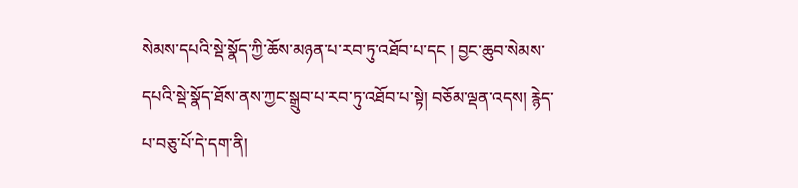སེམས་དཔའི་སྡེ་སྣོད་ཀྱི་ཆོས་མཉན་པ་རབ་ཏུ་འཐོབ་པ་དང ། བྱང་ཆུབ་སེམས་དཔའི་སྡེ་སྣོད་ཐོས་ནས་ཀྱང་སྒྲུབ་པ་རབ་ཏུ་འཐོབ་པ་སྟེ། བཅོམ་ལྡན་འདས། རྙེད་པ་བཅུ་པོ་དེ་དག་ནི།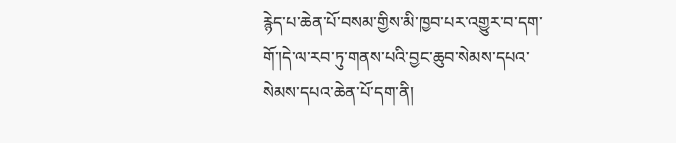རྙེད་པ་ཆེན་པོ་བསམ་གྱིས་མི་ཁྱབ་པར་འགྱུར་བ་དག་གོ་།དེ་ལ་རབ་ཏུ་གནས་པའི་བྱང་ཆུབ་སེམས་དཔའ་སེམས་དཔའ་ཆེན་པོ་དག་ནི།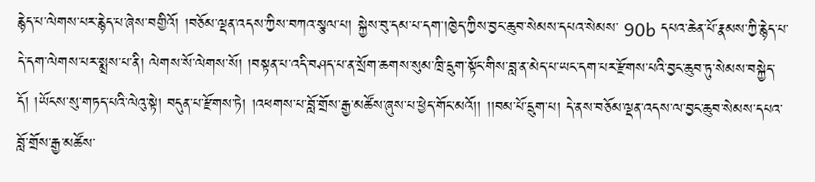རྙེད་པ་ལེགས་པར་རྙེད་པ་ཞེས་བགྱིའོ། །བཅོམ་ལྡན་འདས་ཀྱིས་བཀའ་སྩལ་པ། སྐྱེས་བུ་དམ་པ་དག་།ཁྱེད་ཀྱིས་བྱང་ཆུབ་སེམས་དཔའ་སེམས་ 90b དཔའ་ཆེན་པོ་རྣམས་ཀྱི་རྙེད་པ་དེ་དག་ལེགས་པར་སྨྲས་པ་ནི། ལེགས་སོ་ལེགས་སོ། །བསྟན་པ་འདི་བཤད་པ་ན་སྲོག་ཆགས་སུམ་ཁྲི་དྲུག་སྟོང་གིས་བླ་ན་མེད་པ་ཡང་དག་པར་རྫོགས་པའི་བྱང་ཆུབ་ཏུ་སེམས་བསྐྱེད་དོ། །ཡོངས་སུ་གཏད་པའི་ལེའུ་སྟེ། བདུན་པ་རྫོགས་ཏེ། །འཕགས་པ་བློ་གྲོས་རྒྱ་མཚོས་ཞུས་པ་ཕྱེད་གོང་མའོ།། །།བམ་པོ་དྲུག་པ། དེ་ནས་བཅོམ་ལྡན་འདས་ལ་བྱང་ཆུབ་སེམས་དཔའ་བློ་གྲོས་རྒྱ་མཚོས་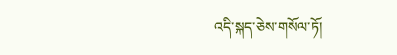འདི་སྐད་ཅེས་གསོལ་ཏོ།